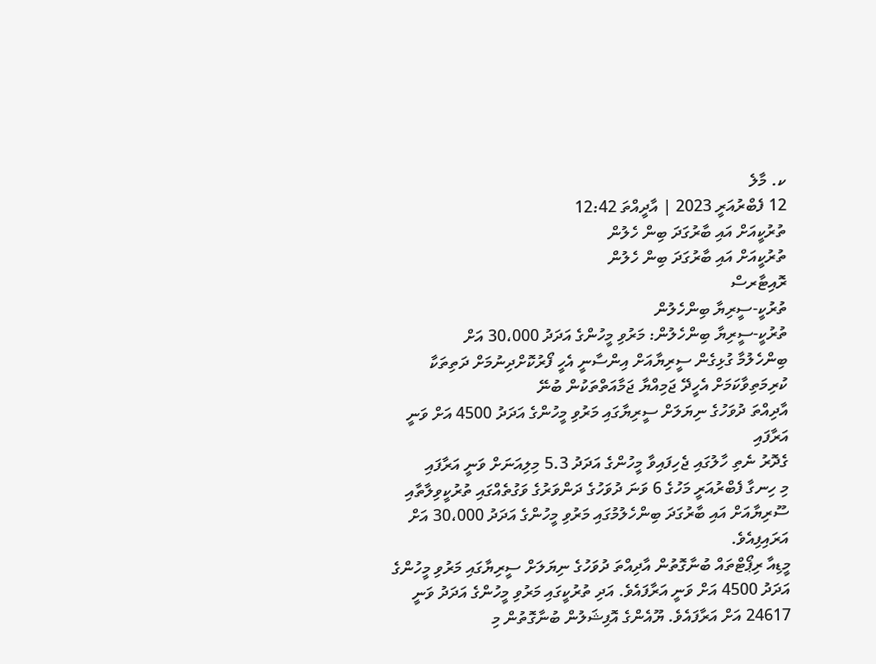ކ. މާލެ
12 ފެބްރުއަރީ 2023 | އާދީއްތަ 12:42
ތުރުކީއަށް އައި ބާރުގަދަ ބިން ހެލުން
ތުރުކީއަށް އައި ބާރުގަދަ ބިން ހެލުން
ރޮއިޓާރސް
ތުރުކީ-ސީރިޔާ ބިންހެލުން
ތުރުކީ-ސީރިޔާ ބިންހެލުން: މަރުވި މީހުންގެ އަދަދު 30،000 އަށް
ބިންހެލުމާ ގުޅިގެން ސީރިޔާއަށް އިންސާނީ އެހީ ފޯރުކޮށްދިނުމަށް ދަތިތަކާ ކުރިމަތިވާކަމަށް އެހީދޭ ޖަމިއްޔާ ޖަމާއަތްތަކުން ބުނޭ
އާދިއްތަ ދުވަހުގެ ނިޔަލަށް ސީރިޔާގައި މަރުވި މީހުންގެ އަދަދު 4500 އަށް ވަނީ އަރާފައި
ގެދޮރު ނެތި ހާލުގައި ޖެހިފައިވާ މީހުންގެ އަދަދު 5.3 މިލިއަނަށް ވަނީ އަރާފައި
މި ހިނގާ ފެބްރުއަރީ މަހުގެ 6 ވަނަ ދުވަހުގެ ދަންވަރުގެ ވަގުތެއްގައި ތުރުކީވިލާތާއި ސޫރިޔާއަށް އައި ބާރުގަދަ ބިންހެލުމުގައި މަރުވި މީހުންގެ އަދަދު 30،000 އަށް އަރައިފިއެވެ.
މީޑިއާ ރިޕޯޓްތައް ބުނާގޮތުން އާދިއްތަ ދުވަހުގެ ނިޔަލަށް ސީރިޔާގައި މަރުވި މީހުންގެ އަދަދު 4500 އަށް ވަނީ އަރާފައެވެ. އަދި ތުރުކީގައި މަރުވި މީހުންގެ އަދަދު ވަނީ 24617 އަށް އަރާފައެވެ. ޔޫއެންގެ އޮފިޝަލުން ބުނާގޮތުން މި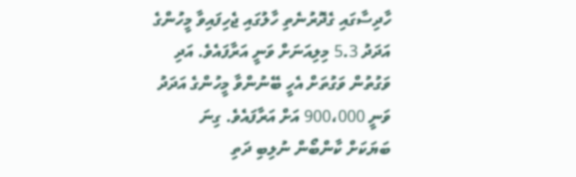ހާދިސާގައި ގެދޮރުނެތި ހާލުގައި ޖެހިފައިވާ މީހުންގެ އަދަދު 5.3 މިލިއަނަށް ވަނީ އަރާފައެވެ. އަދި ވަގުތުން ވަގުތަށް އެހީ ބޭނުންވާ މީހުންގެ އަދަދު ވަނީ 900،000 އަށް އަރާފައެވެ. ގިނަ ބަޔަކަށް ކާންބޯން ނުލިބި ދަތި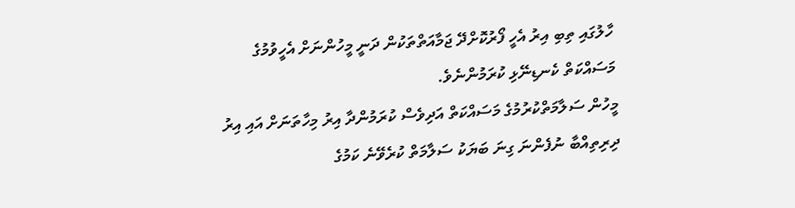ހާލުގައި ތިބި އިރު އެހީ ފޯރުކޮށްދޭ ޖަމާއަތްތަކުން ދަނީ މީހުންނަށް އެހީވުމުގެ މަސައްކަތް ކެނޑިނޭޅި ކުރަމުންނެވެ.
މީހުން ސަލާމަތްކުރުމުގެ މަސައްކަތް އަދިވެސް ކުރަމުންދާ އިރު މިހާތަނަށް އައި އިރު ދިރިތިއްބާ ނުފެންނަ ގިނަ ބަޔަކު ސަލާމަތް ކުރެވޭނެ ކަމުގެ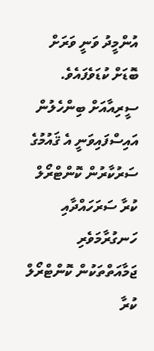އުންމީދު ވަނީ ވަރަށް ބޮޑަށް ކުޑަވެފައެވެ. ސީރިއާއަށް ބިންހެލުން އައިސްފައިވަނީ އެ ޤައުމުގެ ސަރުކާރުން ކޮންޓްރޯލް ކުރާ ސަރަހައްދާއި ހަނގުރާމަވެރި ޖަމާއަތްތަކުން ކޮންޓްރޯލް ކުރާ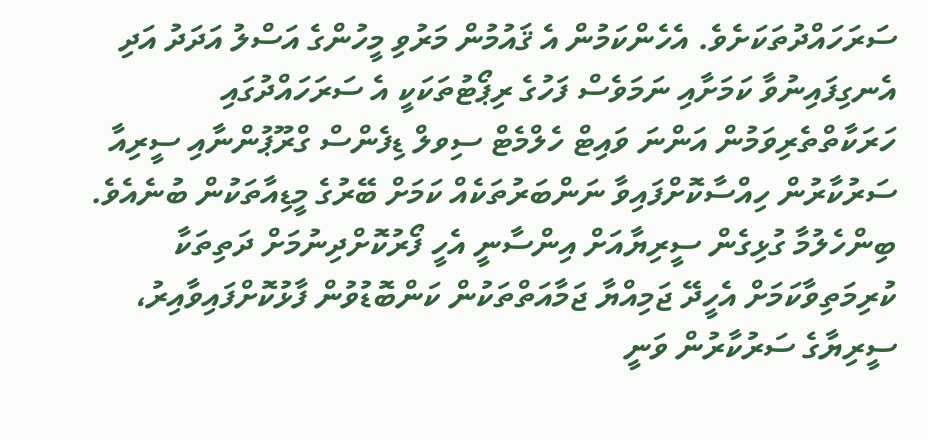ސަރަހައްދުތަކަށެވެ. އެހެންކަމުން އެ ޤައުމުން މަރުވި މީހުންގެ އަސްލު އަދަދު އަދި އެނގިފައިނުވާ ކަމަށާއި ނަމަވެސް ފަހުގެ ރިޕޯޓުތަކަކީ އެ ސަރަހައްދުގައި ހަރަކާތްތެރިވަމުން އަންނަ ވައިޓް ހެލްމެޓް ސިވލް ޑިފެންސް ގްރޫޕުންނާއި ސީރިއާ ސަރުކާރުން ހިއްސާކޮށްފައިވާ ނަންބަރުތަކެއް ކަމަށް ބޭރުގެ މީޑިއާތަކުން ބުނެއެވެ.
ބިންހެލުމާ ގުޅިގެން ސީރިޔާއަށް އިންސާނީ އެހީ ފޯރުކޮށްދިނުމަށް ދަތިތަކާ ކުރިމަތިވާކަމަށް އެހީދޭ ޖަމިއްޔާ ޖަމާއަތްތަކުން ކަންބޮޑުވުން ފާޅުކޮށްފައިވާއިރު، ސީރިޔާގެ ސަރުކާރުން ވަނީ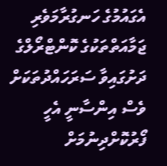އެގައުމުގެ ހަނގުރާމަވެރި ޖަމާއަތްތަކުގެ ކޮންޓްރޯލްގެ ދަށުގައިވާ ސަރަހައްދުތަކަށް ވެސް އިންސާނީ އެހީ ފޯރުކޮށްދިނުމަށް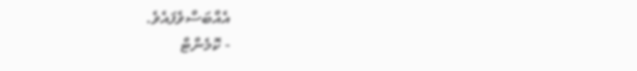އެއްބަސްވެފައެވެ.
- ކޮމެންޓް